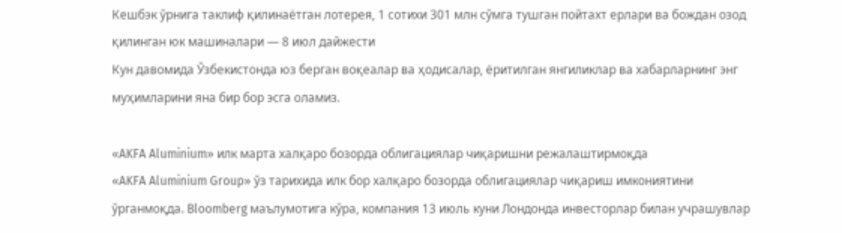Кешбэк ўрнига таклиф қилинаётган лотерея, 1 сотихи 301 млн сўмга тушган пойтахт ерлари ва бождан озод қилинган юк машиналари — 8 июл дайжести
Кун давомида Ўзбекистонда юз берган воқеалар ва ҳодисалар, ёритилган янгиликлар ва хабарларнинг энг муҳимларини яна бир бор эсга оламиз.

«AKFA Aluminium» илк марта халқаро бозорда облигациялар чиқаришни режалаштирмоқда
«AKFA Aluminium Group» ўз тарихида илк бор халқаро бозорда облигациялар чиқариш имкониятини ўрганмоқда. Bloomberg маълумотига кўра, компания 13 июль куни Лондонда инвесторлар билан учрашувлар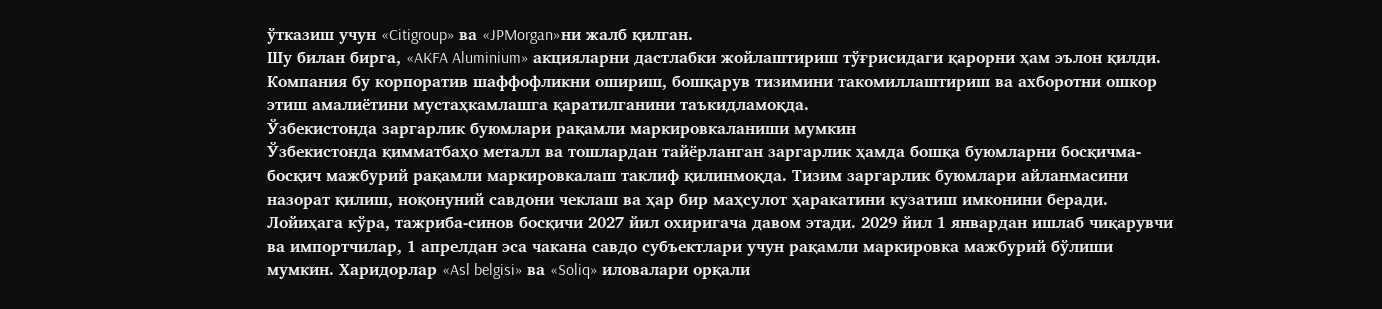ўтказиш учун «Citigroup» ва «JPMorgan»ни жалб қилган.
Шу билан бирга, «AKFA Aluminium» акцияларни дастлабки жойлаштириш тўғрисидаги қарорни ҳам эълон қилди. Компания бу корпоратив шаффофликни ошириш, бошқарув тизимини такомиллаштириш ва ахборотни ошкор этиш амалиётини мустаҳкамлашга қаратилганини таъкидламоқда.
Ўзбекистонда заргарлик буюмлари рақамли маркировкаланиши мумкин
Ўзбекистонда қимматбаҳо металл ва тошлардан тайёрланган заргарлик ҳамда бошқа буюмларни босқичма-босқич мажбурий рақамли маркировкалаш таклиф қилинмоқда. Тизим заргарлик буюмлари айланмасини назорат қилиш, ноқонуний савдони чеклаш ва ҳар бир маҳсулот ҳаракатини кузатиш имконини беради.
Лойиҳага кўра, тажриба-синов босқичи 2027 йил охиригача давом этади. 2029 йил 1 январдан ишлаб чиқарувчи ва импортчилар, 1 апрелдан эса чакана савдо субъектлари учун рақамли маркировка мажбурий бўлиши мумкин. Харидорлар «Asl belgisi» ва «Soliq» иловалари орқали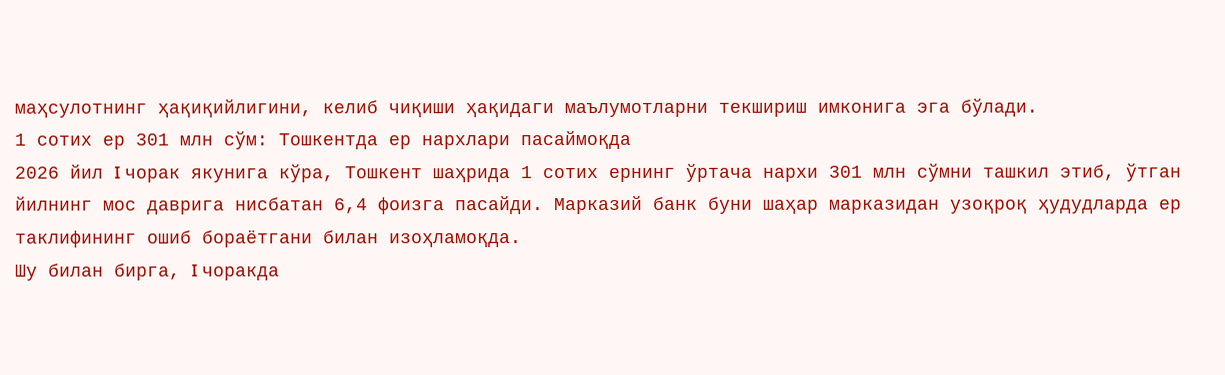маҳсулотнинг ҳақиқийлигини, келиб чиқиши ҳақидаги маълумотларни текшириш имконига эга бўлади.
1 сотих ер 301 млн сўм: Тошкентда ер нархлари пасаймоқда
2026 йил I чорак якунига кўра, Тошкент шаҳрида 1 сотих ернинг ўртача нархи 301 млн сўмни ташкил этиб, ўтган йилнинг мос даврига нисбатан 6,4 фоизга пасайди. Марказий банк буни шаҳар марказидан узоқроқ ҳудудларда ер таклифининг ошиб бораётгани билан изоҳламоқда.
Шу билан бирга, I чоракда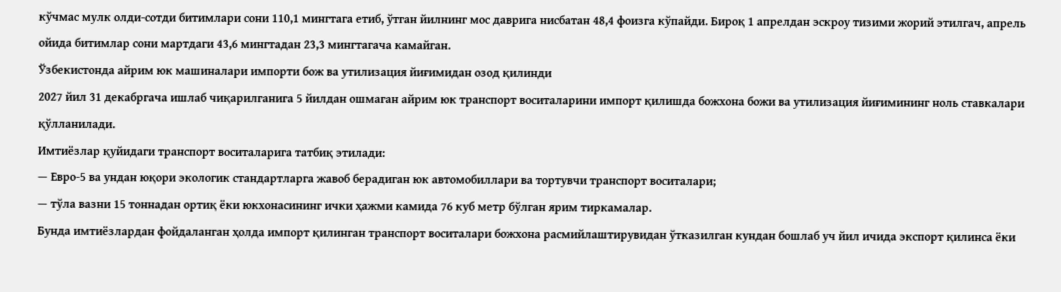кўчмас мулк олди-сотди битимлари сони 110,1 мингтага етиб, ўтган йилнинг мос даврига нисбатан 48,4 фоизга кўпайди. Бироқ 1 апрелдан эскроу тизими жорий этилгач, апрель ойида битимлар сони мартдаги 43,6 мингтадан 23,3 мингтагача камайган.
Ўзбекистонда айрим юк машиналари импорти бож ва утилизация йиғимидан озод қилинди
2027 йил 31 декабргача ишлаб чиқарилганига 5 йилдан ошмаган айрим юк транспорт воситаларини импорт қилишда божхона божи ва утилизация йиғимининг ноль ставкалари қўлланилади.
Имтиёзлар қуйидаги транспорт воситаларига татбиқ этилади:
— Евро-5 ва ундан юқори экологик стандартларга жавоб берадиган юк автомобиллари ва тортувчи транспорт воситалари;
— тўла вазни 15 тоннадан ортиқ ёки юкхонасининг ички ҳажми камида 76 куб метр бўлган ярим тиркамалар.
Бунда имтиёзлардан фойдаланган ҳолда импорт қилинган транспорт воситалари божхона расмийлаштирувидан ўтказилган кундан бошлаб уч йил ичида экспорт қилинса ёки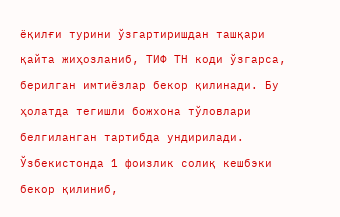ёқилғи турини ўзгартиришдан ташқари қайта жиҳозланиб, ТИФ ТН коди ўзгарса, берилган имтиёзлар бекор қилинади. Бу ҳолатда тегишли божхона тўловлари белгиланган тартибда ундирилади.
Ўзбекистонда 1 фоизлик солиқ кешбэки бекор қилиниб,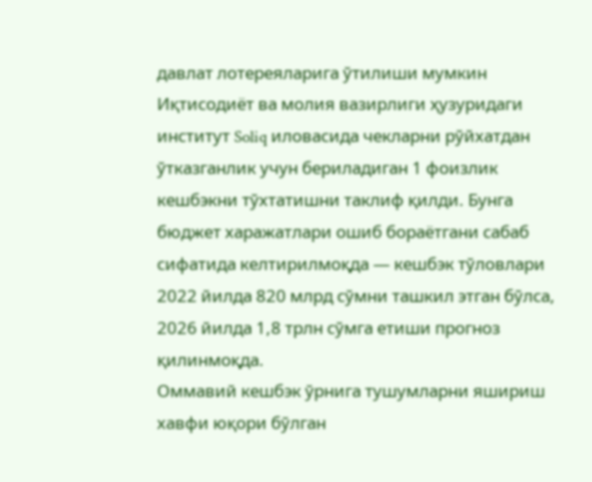давлат лотереяларига ўтилиши мумкин
Иқтисодиёт ва молия вазирлиги ҳузуридаги институт Soliq иловасида чекларни рўйхатдан ўтказганлик учун бериладиган 1 фоизлик кешбэкни тўхтатишни таклиф қилди. Бунга бюджет харажатлари ошиб бораётгани сабаб сифатида келтирилмоқда — кешбэк тўловлари 2022 йилда 820 млрд сўмни ташкил этган бўлса, 2026 йилда 1,8 трлн сўмга етиши прогноз қилинмоқда.
Оммавий кешбэк ўрнига тушумларни яшириш хавфи юқори бўлган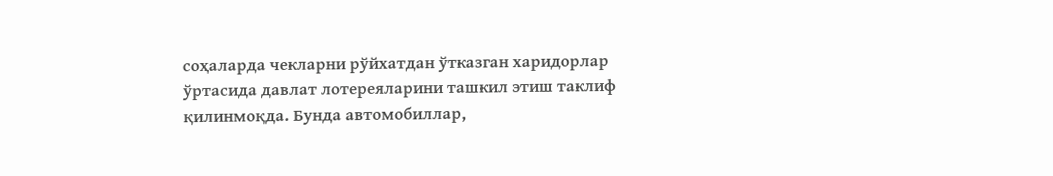соҳаларда чекларни рўйхатдан ўтказган харидорлар ўртасида давлат лотереяларини ташкил этиш таклиф қилинмоқда. Бунда автомобиллар,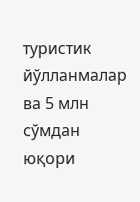туристик йўлланмалар ва 5 млн сўмдан юқори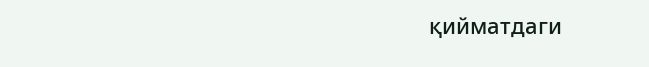қийматдаги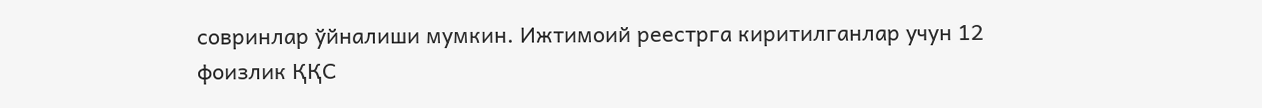совринлар ўйналиши мумкин. Ижтимоий реестрга киритилганлар учун 12 фоизлик ҚҚС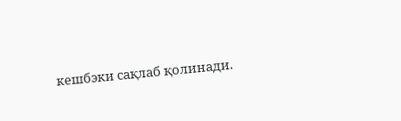кешбэки сақлаб қолинади.